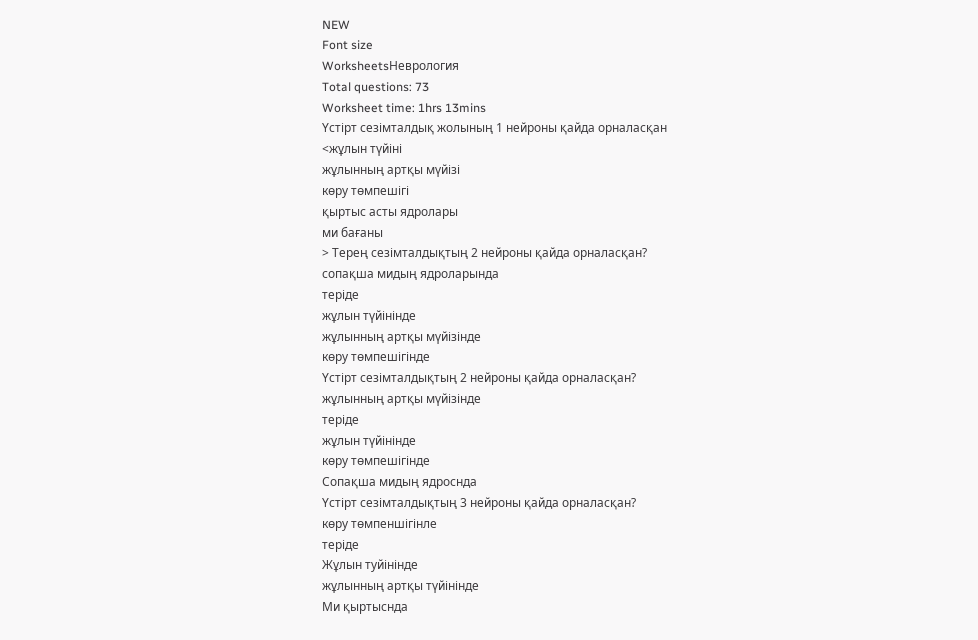NEW
Font size
WorksheetsНеврология
Total questions: 73
Worksheet time: 1hrs 13mins
Үстірт сезімталдық жолының 1 нейроны қайда орналасқан
<жұлын түйіні
жұлынның артқы мүйізі
көру төмпешігі
қыртыс асты ядролары
ми бағаны
> Терең сезімталдықтың 2 нейроны қайда орналасқан?
сопақша мидың ядроларында
теріде
жұлын түйінінде
жұлынның артқы мүйізінде
көру төмпешігінде
Үстірт сезімталдықтың 2 нейроны қайда орналасқан?
жұлынның артқы мүйізінде
теріде
жұлын түйінінде
көру төмпешігінде
Сопақша мидың ядроснда
Үстірт сезімталдықтың 3 нейроны қайда орналасқан?
көру төмпеншігінле
теріде
Жұлын туйінінде
жұлынның артқы түйінінде
Ми қыртыснда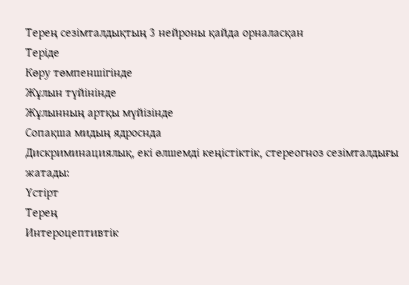Терең сезімталдықтың 3 нейроны қайда орналасқан
Теріде
Көру төмпеншігінде
Жұлын түйінінде
Жұлынның артқы мүйізінде
Сопақша мидың ядроснда
Дискриминациялық, екі өлшемді кеңістіктік, стереогноз сезімталдығы жатады:
Үстірт
Терең
Интероцептивтік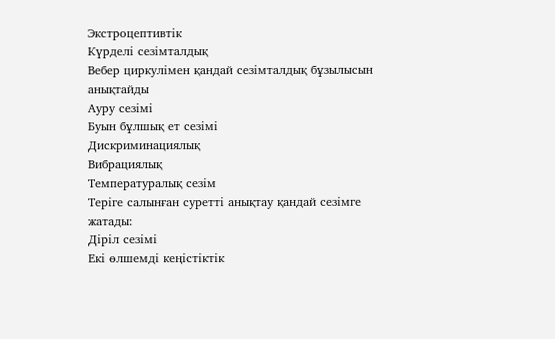Экстроцептивтік
Күрделі сезімталдық
Вебер циркулімен қандай сезімталдық бұзылысын анықтайды
Ауру сезімі
Буын бұлшық ет сезімі
Дискриминациялық
Вибрациялық
Температуралық сезім
Теріге салынған суретті анықтау қандай сезімге жатады:
Діріл сезімі
Екі өлшемді кеңістіктік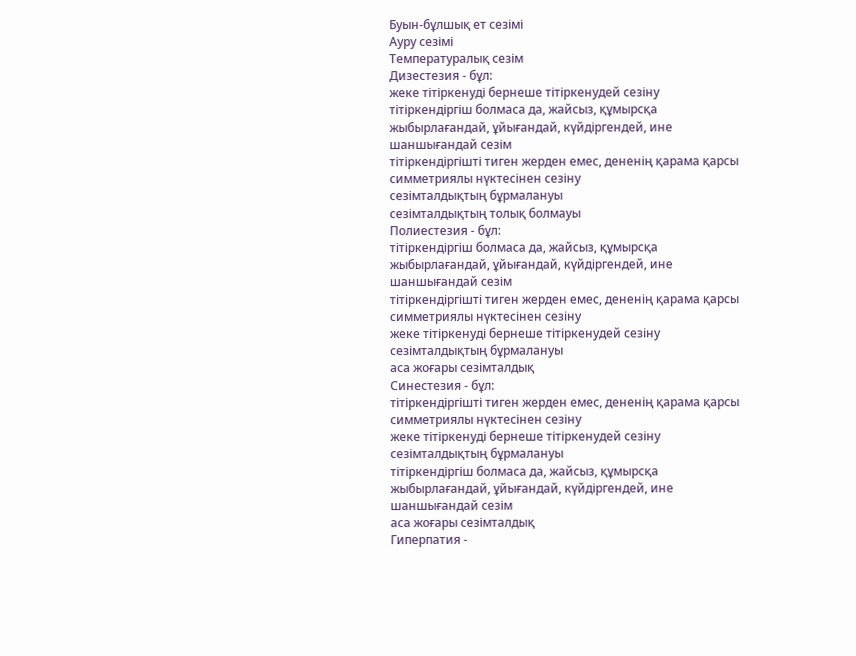Буын-бұлшық ет сезімі
Ауру сезімі
Температуралық сезім
Дизестезия - бұл:
жеке тітіркенуді бернеше тітіркенудей сезіну
тітіркендіргіш болмаса да, жайсыз, құмырсқа жыбырлағандай, ұйығандай, күйдіргендей, ине шаншығандай сезім
тітіркендіргішті тиген жерден емес, дененің қарама қарсы симметриялы нүктесінен сезіну
сезімталдықтың бұрмалануы
сезімталдықтың толық болмауы
Полиестезия - бұл:
тітіркендіргіш болмаса да, жайсыз, құмырсқа жыбырлағандай, ұйығандай, күйдіргендей, ине шаншығандай сезім
тітіркендіргішті тиген жерден емес, дененің қарама қарсы симметриялы нүктесінен сезіну
жеке тітіркенуді бернеше тітіркенудей сезіну
сезімталдықтың бұрмалануы
аса жоғары сезімталдық
Синестезия - бұл:
тітіркендіргішті тиген жерден емес, дененің қарама қарсы симметриялы нүктесінен сезіну
жеке тітіркенуді бернеше тітіркенудей сезіну
сезімталдықтың бұрмалануы
тітіркендіргіш болмаса да, жайсыз, құмырсқа жыбырлағандай, ұйығандай, күйдіргендей, ине шаншығандай сезім
аса жоғары сезімталдық
Гиперпатия -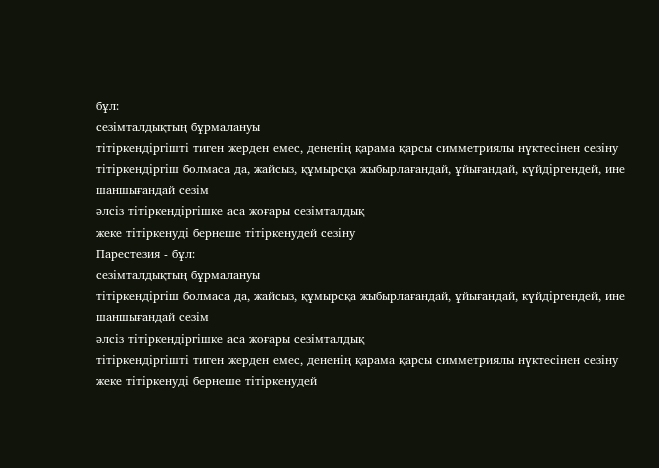бұл:
сезімталдықтың бұрмалануы
тітіркендіргішті тиген жерден емес, дененің қарама қарсы симметриялы нүктесінен сезіну
тітіркендіргіш болмаса да, жайсыз, құмырсқа жыбырлағандай, ұйығандай, күйдіргендей, ине шаншығандай сезім
әлсіз тітіркендіргішке аса жоғары сезімталдық
жеке тітіркенуді бернеше тітіркенудей сезіну
Парестезия - бұл:
сезімталдықтың бұрмалануы
тітіркендіргіш болмаса да, жайсыз, құмырсқа жыбырлағандай, ұйығандай, күйдіргендей, ине шаншығандай сезім
әлсіз тітіркендіргішке аса жоғары сезімталдық
тітіркендіргішті тиген жерден емес, дененің қарама қарсы симметриялы нүктесінен сезіну
жеке тітіркенуді бернеше тітіркенудей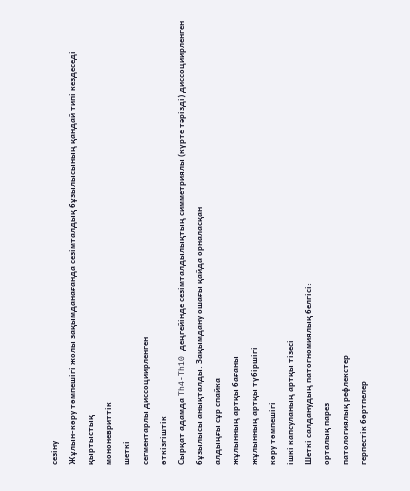сезіну
Жұлын-көру төмпешігі жолы зақымданағанда сезімталдық бұзылысының қандай типі кездеседі
қыртыстық
мононевриттік
шеткі
сегментарлы диссоциирленген
өткізгіштік
Сырқат адамда Th4-Th10 деңгейінде сезімталдылықтың симметриялы (күрте тәрізді) диссоциирленген бұзылысы анықталды. Зақымдану ошағы қайда орналасқан
алдыңғы сұр спайка
жұлынның артқы бағаны
жұлынның артқы түбіршігі
көру төмпешігі
ішкі капсуланың артқы тізесі
Шеткі салданудың патогномиялық белгісі:
орталық парез
патологиялық рефлекстер
герпестік бөртпелер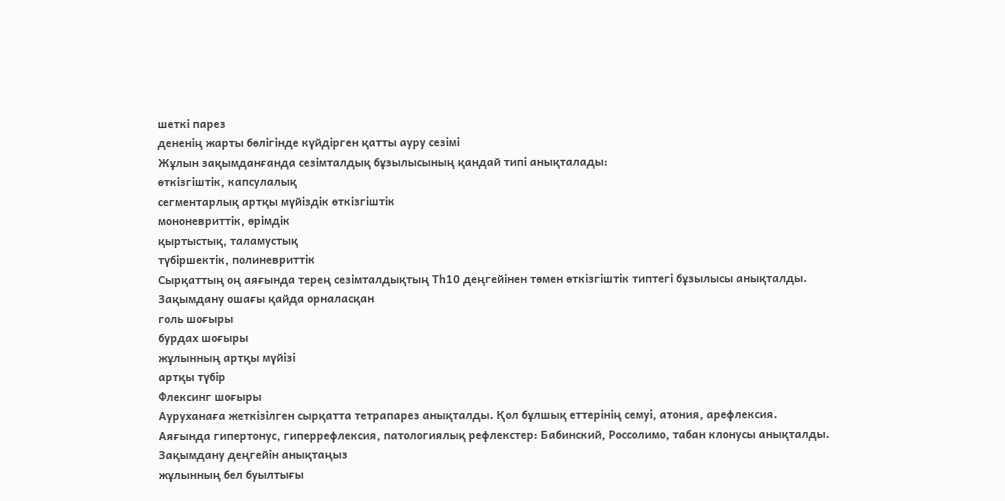шеткі парез
дененің жарты бөлігінде күйдірген қатты ауру сезімі
Жұлын зақымданғанда сезімталдық бұзылысының қандай типі анықталады:
өткізгіштік, капсулалық
сегментарлық артқы мүйіздік өткізгіштік
мононевриттік, өрімдік
қыртыстық, таламустық
түбіршектік, полиневриттік
Сырқаттың оң аяғында терең сезімталдықтың Тһ10 деңгейінен төмен өткізгіштік типтегі бұзылысы анықталды. Зақымдану ошағы қайда орналасқан
голь шоғыры
бурдах шоғыры
жұлынның артқы мүйізі
артқы түбір
Флексинг шоғыры
Ауруханаға жеткiзiлген сырқатта тетрапарез анықталды. Қол бұлшық еттерінің семуі, атония, арефлексия. Аяғында гипертонус, гиперрефлексия, патологиялық рефлекстер: Бабинский, Россолимо, табан клонусы анықталды. Зақымдану деңгейін анықтаңыз
жұлынның бел буылтығы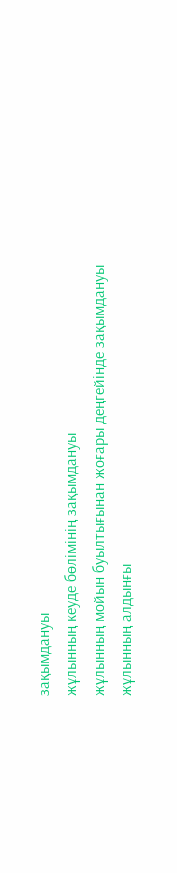зақымдануы
жұлынның кеуде бөлімінің зақымдануы
жұлынның мойын буылтығынан жоғары деңгейiнде зақымдануы
жұлынның алдынғы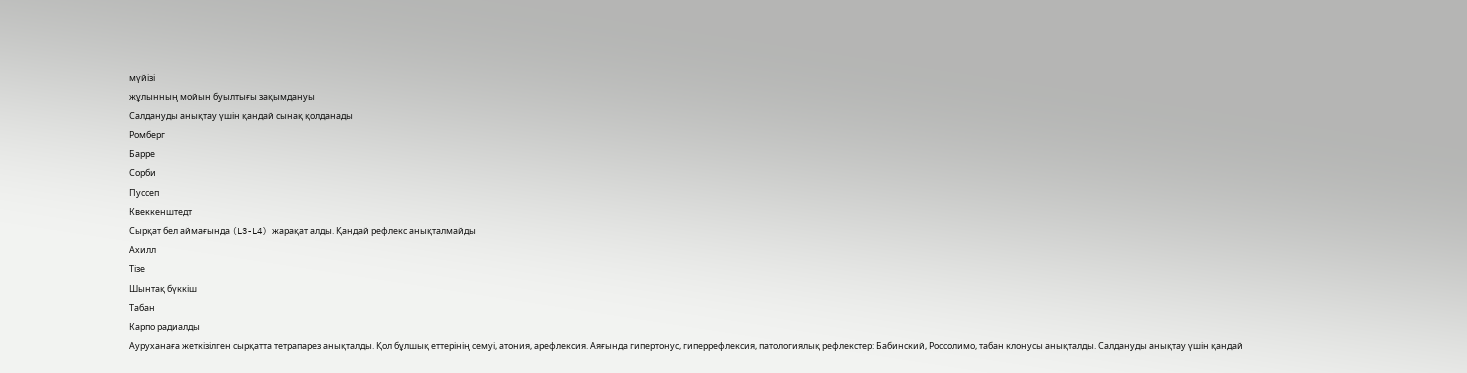мүйізі
жұлынның мойын буылтығы зақымдануы
Салдануды анықтау үшін қандай сынақ қолданады
Ромберг
Барре
Сорби
Пуссеп
Квеккенштедт
Сырқат бел аймағында (L3-L4) жарақат алды. Қандай рефлекс анықталмайды
Ахилл
Тізе
Шынтақ бүккіш
Табан
Карпо радиалды
Ауруханаға жеткiзiлген сырқатта тетрапарез анықталды. Қол бұлшық еттерінің семуі, атония, арефлексия. Аяғында гипертонус, гиперрефлексия, патологиялық рефлекстер: Бабинский, Россолимо, табан клонусы анықталды. Салдануды анықтау үшін қандай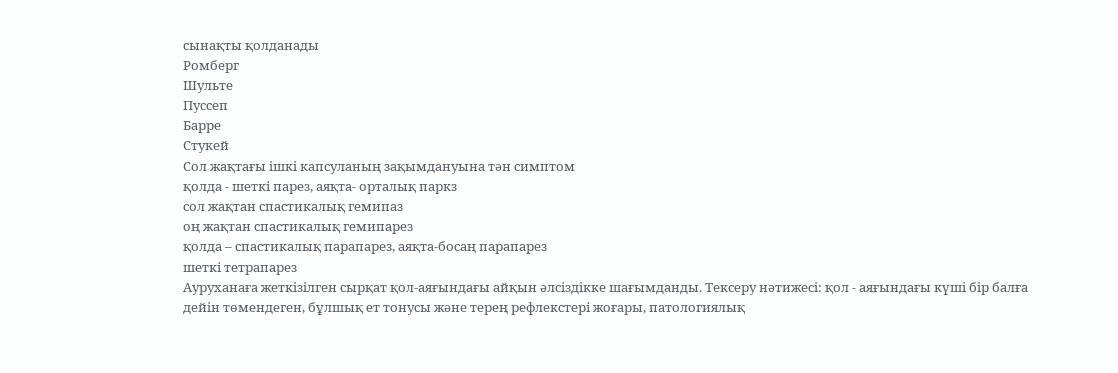сынақты қолданады
Ромберг
Шульте
Пуссеп
Барре
Стукей
Сол жақтағы iшкi капсуланың зақымдануына тән симптом
қолда - шеткі парез, аяқта- орталық паркз
сол жақтан спастикалық гемипаз
оң жақтан спастикалық гемипарез
қолда – спастикалық парапарез, аяқта-босаң парапарез
шеткі тетрапарез
Ауруханаға жеткiзiлген сырқат қол-аяғындағы айқын әлсiздiкке шағымданды. Тексеру нәтижесi: қол - аяғындағы күшi бiр балға дейiн төмендеген, бұлшық ет тонусы және терең рефлекстері жоғары, патологиялық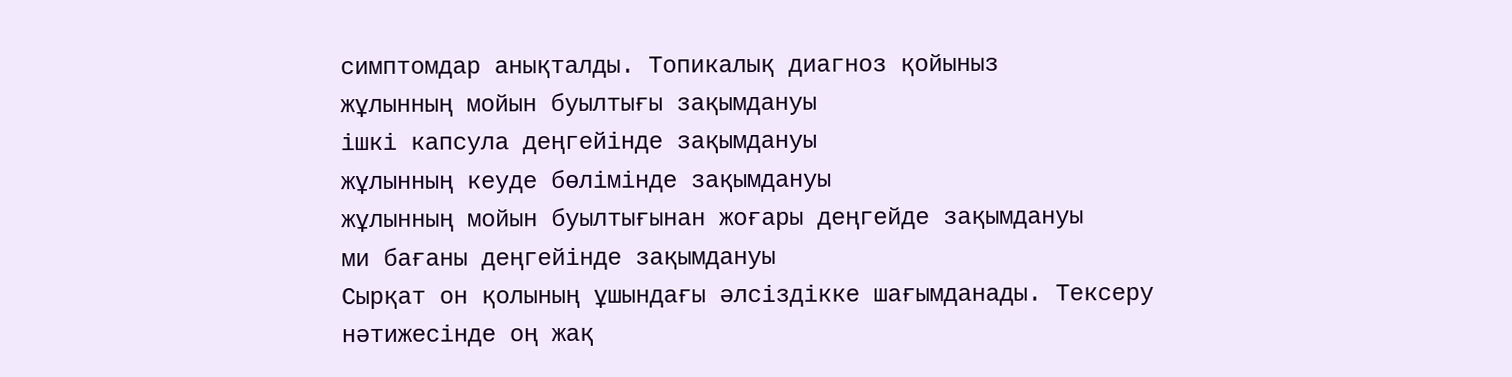симптомдар анықталды. Топикалық диагноз қойыныз
жұлынның мойын буылтығы зақымдануы
iшкi капсула деңгейiнде зақымдануы
жұлынның кеуде бөлiмiнде зақымдануы
жұлынның мойын буылтығынан жоғары деңгейде зақымдануы
ми бағаны деңгейінде зақымдануы
Сырқат он қолының ұшындағы әлсiздiкке шағымданады. Тексеру нәтижесiнде оң жақ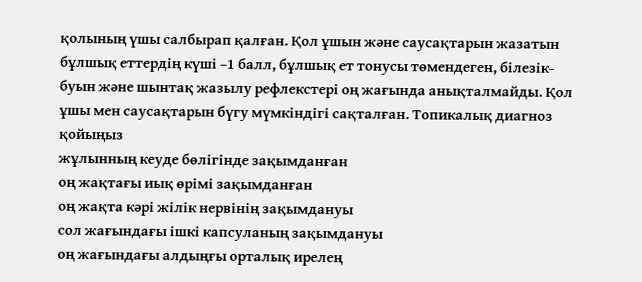қолының үшы салбырап қалған. Қол ұшын және саусақтарын жазатын бұлшық еттердiң күшi –1 балл, бұлшық ет тонусы төмендеген, бiлезiк-буын және шынтақ жазылу рефлекстерi оң жағында анықталмайды. Қол ұшы мен саусақтарын бүгу мүмкiндiгi сақталған. Топикалық диагноз қойыңыз
жұлынның кеуде бөлiгiнде зақымданған
оң жақтағы иық өрiмi зақымданған
оң жақта кәрi жiлiк нервінiң зақымдануы
сол жағындағы iшкi капсуланың зақымдануы
оң жағындағы алдыңғы орталық ирелең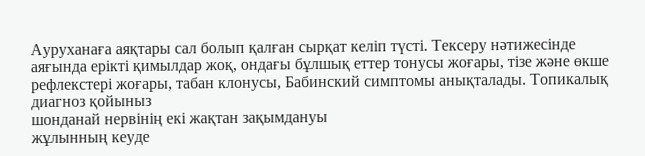Ауруханаға аяқтары сал болып қалған сырқат келiп түстi. Тексеру нәтижесiнде аяғында ерiктi қимылдар жоқ, ондағы бұлшық еттер тонусы жоғары, тiзе және өкше рефлекстерi жоғары, табан клонусы, Бабинский симптомы анықталады. Топикалық диагноз қойыныз
шонданай нервiнiң екі жақтан зақымдануы
жұлынның кеуде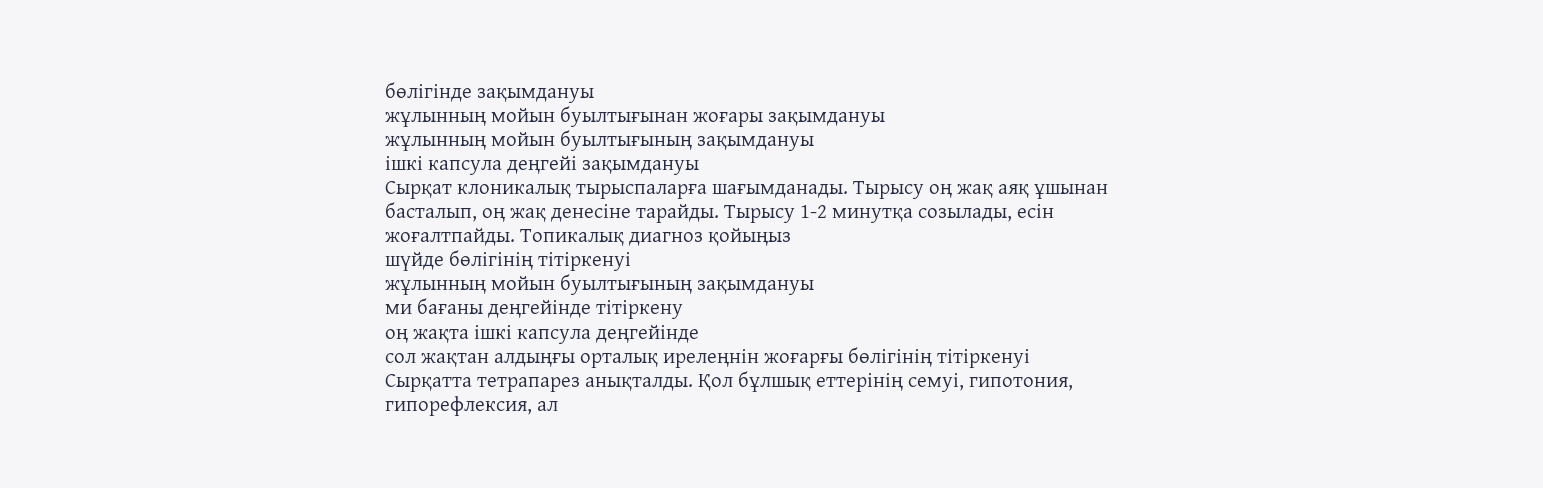бөлiгiнде зақымдануы
жұлынның мойын буылтығынан жоғары зақымдануы
жұлынның мойын буылтығының зақымдануы
iшкi капсула деңгейi зақымдануы
Сырқат клоникалық тырыспаларға шағымданады. Тырысу оң жақ аяқ ұшынан басталып, оң жақ денесiне тарайды. Тырысу 1-2 минутқа созылады, есiн жоғалтпайды. Топикалық диагноз қойыңыз
шүйде бөлiгiнің тітіркенуі
жұлынның мойын буылтығының зақымдануы
ми бағаны деңгейінде тітіркену
оң жақта iшкi капсула деңгейiнде
сол жақтан алдыңғы орталық ирелеңнiн жоғарғы бөлiгiнің тітіркенуі
Сырқатта тетрапарез анықталды. Қол бұлшық еттерінің семуі, гипотония, гипорефлексия, ал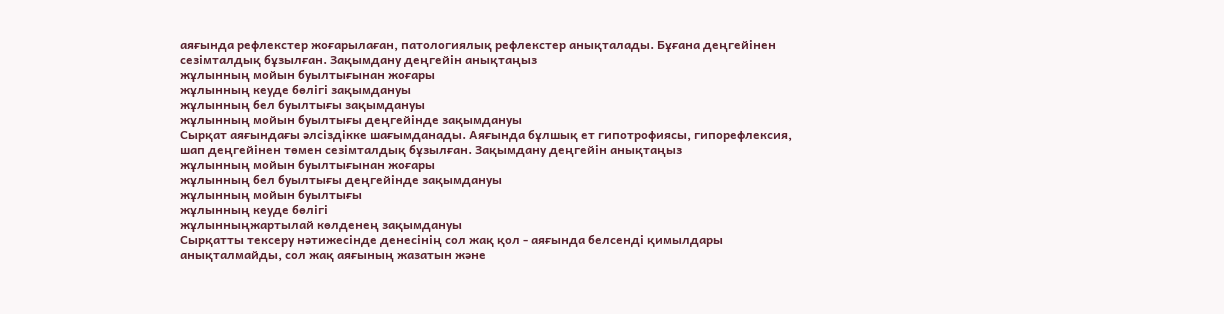аяғында рефлекстер жоғарылаған, патологиялық рефлекстер анықталады. Бұғана деңгейінен сезімталдық бұзылған. Зақымдану деңгейін анықтаңыз
жұлынның мойын буылтығынан жоғары
жұлынның кеуде бөлігі зақымдануы
жұлынның бел буылтығы зақымдануы
жұлынның мойын буылтығы деңгейінде зақымдануы
Сырқат аяғындағы әлсіздікке шағымданады. Аяғында бұлшық ет гипотрофиясы, гипорефлексия, шап деңгейінен төмен сезімталдық бұзылған. Зақымдану деңгейін анықтаңыз
жұлынның мойын буылтығынан жоғары
жұлынның бел буылтығы деңгейінде зақымдануы
жұлынның мойын буылтығы
жұлынның кеуде бөлігі
жұлынныңжартылай көлденең зақымдануы
Сырқатты тексеру нәтижесiнде денесiнiң сол жақ қол - аяғында белсендi қимылдары анықталмайды, сол жақ аяғының жазатын және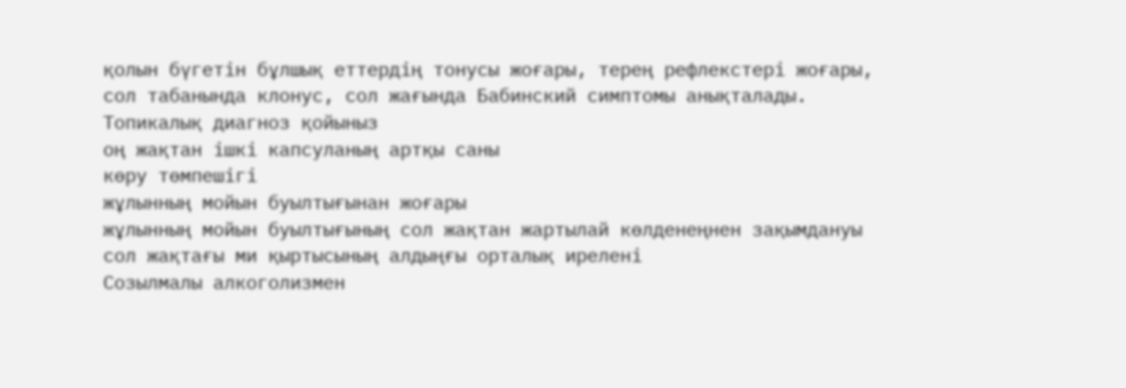қолын бүгетiн бұлшық еттердiң тонусы жоғары, терең рефлекстерi жоғары, сол табанында клонус, сол жағында Бабинский симптомы анықталады. Топикалық диагноз қойыныз
оң жақтан iшкi капсуланың артқы саны
көру төмпешiгi
жұлынның мойын буылтығынан жоғары
жұлынның мойын буылтығының сол жақтан жартылай көлденеңнен зақымдануы
сол жақтағы ми қыртысының алдыңғы орталық иреленi
Созылмалы алкоголизмен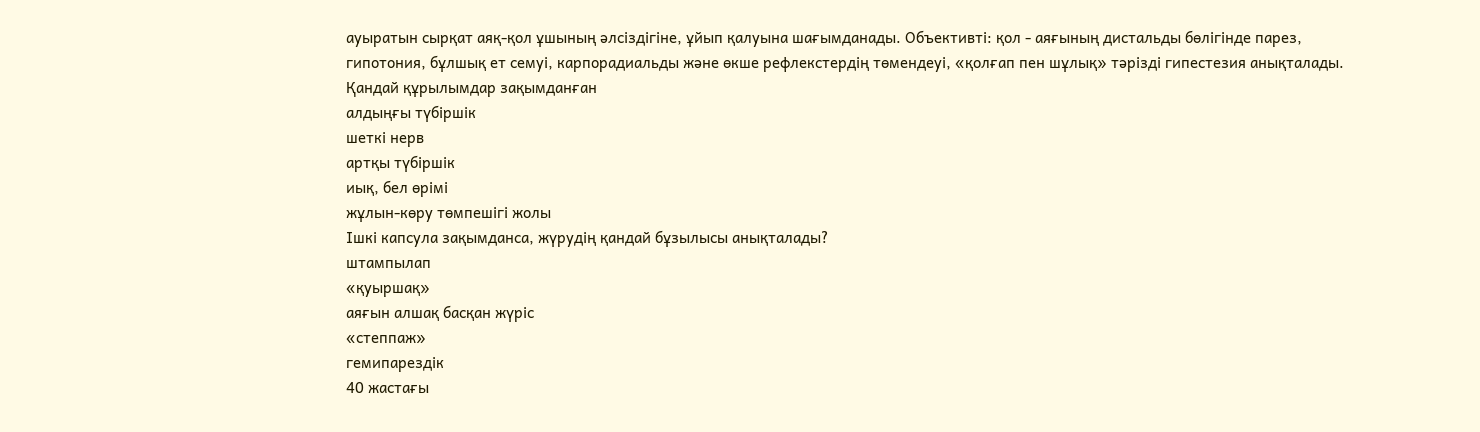ауыратын сырқат аяқ-қол ұшының әлсiздiгiне, ұйып қалуына шағымданады. Объективтi: қол - аяғының дистальды бөлiгiнде парез, гипотония, бұлшық ет семуi, карпорадиальды және өкше рефлекстердiң төмендеуi, «қолғап пен шұлық» тәрiздi гипестезия анықталады. Қандай құрылымдар зақымданған
алдыңғы түбiршiк
шеткi нерв
артқы түбiршiк
иық, бел өрімі
жұлын-көру төмпешiгi жолы
Ішкі капсула зақымданса, жүрудің қандай бұзылысы анықталады?
штампылап
«қуыршақ»
аяғын алшақ басқан жүріс
«степпаж»
гемипарездік
40 жастағы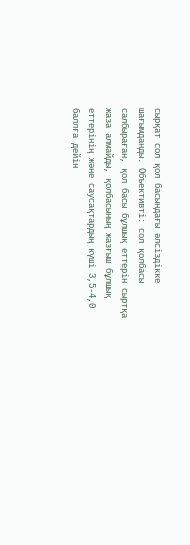сырқат сол қол басындағы әлсіздікке шағымданды. Объективті: сол қолбасы салбыраған, қол басы бұлшық еттерін сыртқа жаза алмайды, қолбасының жазғыш бұлшық еттерінің және саусақтардың күші 3,5-4,0 баллға дейін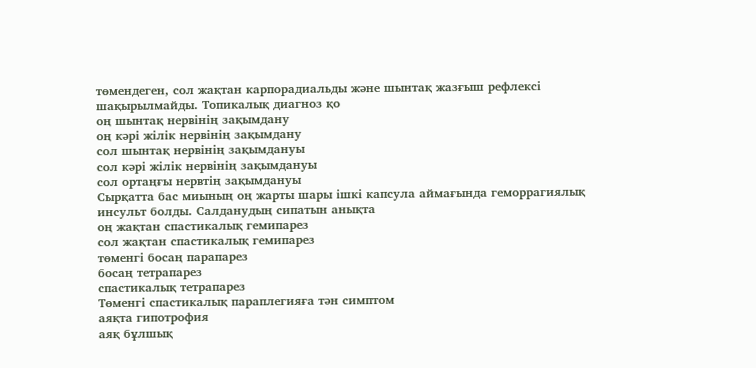төмендеген, сол жақтан карпорадиальды және шынтақ жазғыш рефлексі шақырылмайды. Топикалық диагноз қо
оң шынтақ нервінің зақымдану
оң кәрі жілік нервінің зақымдану
сол шынтақ нервінің зақымдануы
сол кәрі жілік нервінің зақымдануы
сол ортаңғы нервтің зақымдануы
Сырқатта бас миының оң жарты шары ішкі капсула аймағында геморрагиялық инсульт болды. Салданудың сипатын анықта
оң жақтан спастикалық гемипарез
сол жақтан спастикалық гемипарез
төменгі босаң парапарез
босаң тетрапарез
спастикалық тетрапарез
Төменгі спастикалық параплегияға тән симптом
аяқта гипотрофия
аяқ бұлшық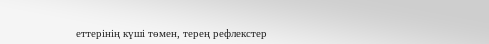еттерінің күші төмен, терең рефлекстер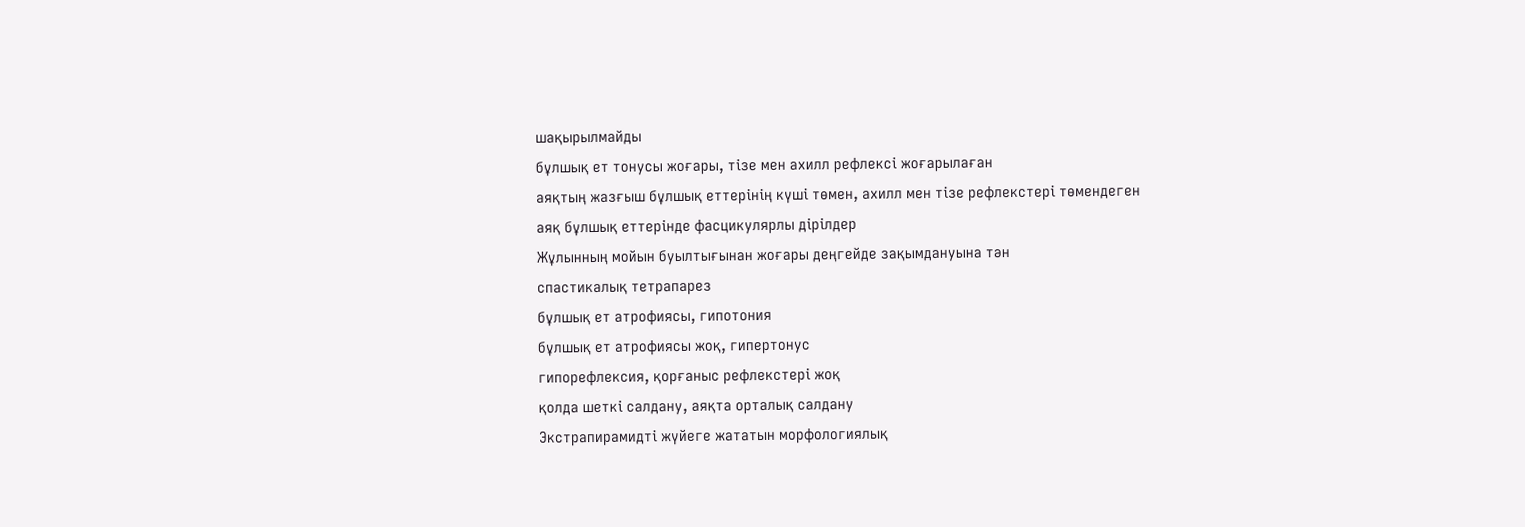шақырылмайды
бұлшық ет тонусы жоғары, тізе мен ахилл рефлексі жоғарылаған
аяқтың жазғыш бұлшық еттерінің күші төмен, ахилл мен тізе рефлекстері төмендеген
аяқ бұлшық еттерінде фасцикулярлы дірілдер
Жұлынның мойын буылтығынан жоғары деңгейде зақымдануына тән
спастикалық тетрапарез
бұлшық ет атрофиясы, гипотония
бұлшық ет атрофиясы жоқ, гипертонус
гипорефлексия, қорғаныс рефлекстері жоқ
қолда шеткі салдану, аяқта орталық салдану
Экстрапирамидті жүйеге жататын морфологиялық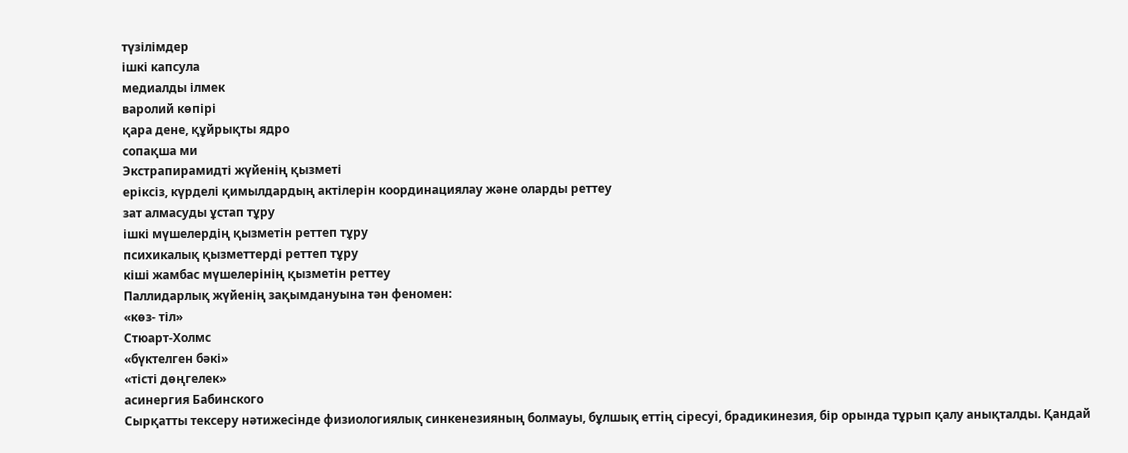түзілімдер
ішкі капсула
медиалды ілмек
варолий көпірі
қара дене, құйрықты ядро
сопақша ми
Экстрапирамидті жүйенің қызметі
еріксіз, күрделі қимылдардың актілерін координациялау және оларды реттеу
зат алмасуды ұстап тұру
ішкі мүшелердің қызметін реттеп тұру
психикалық қызметтерді реттеп тұру
кіші жамбас мүшелерінің қызметін реттеу
Паллидарлық жүйенің зақымдануына тән феномен:
«көз- тіл»
Стюарт-Холмс
«бүктелген бәкі»
«тісті дөңгелек»
асинергия Бабинского
Сырқатты тексеру нәтижесiнде физиологиялық синкенезияның болмауы, бұлшық еттiң сiресуi, брадикинезия, бір орында тұрып қалу анықталды. Қандай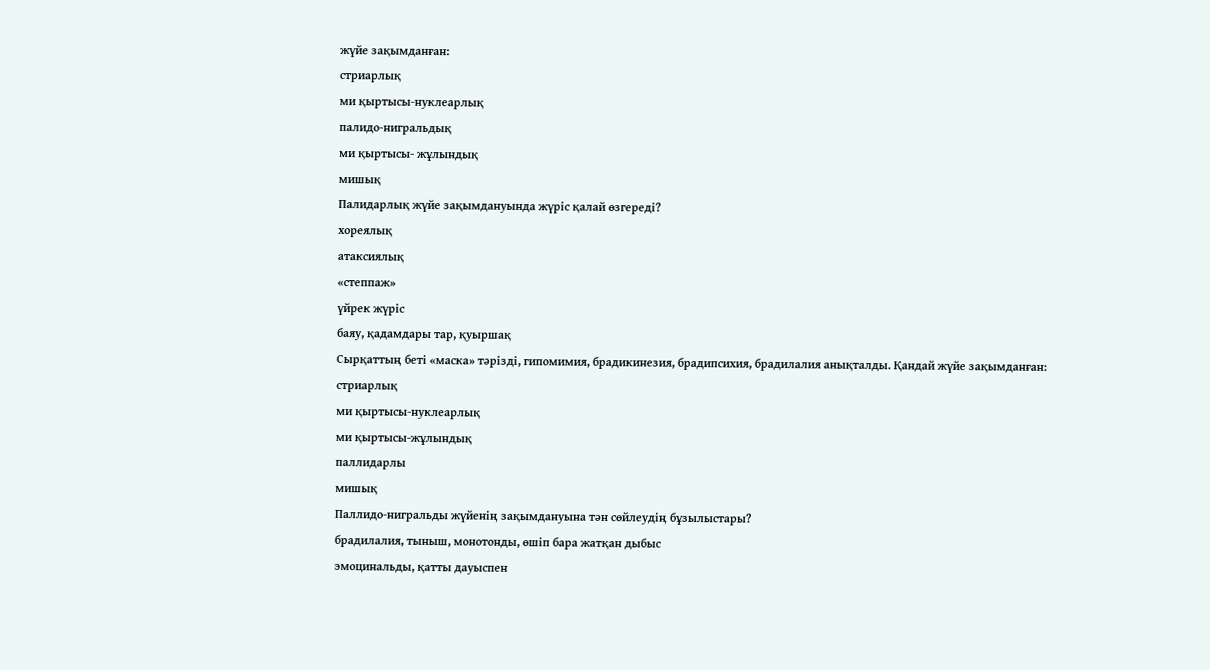жүйе зақымданған:
стриарлық
ми қыртысы-нуклеарлық
палидо-нигральдық
ми қыртысы- жұлындық
мишық
Палидарлық жүйе зақымдануында жүрiс қалай өзгереді?
хореялық
атаксиялық
«степпаж»
үйрек жүріс
баяу, қадамдары тар, қуыршақ
Сырқаттың беті «маска» тәрізді, гипомимия, брадикинезия, брадипсихия, брадилалия анықталды. Қандай жүйе зақымданған:
стриарлық
ми қыртысы-нуклеарлық
ми қыртысы-жұлындық
паллидарлы
мишық
Паллидо-нигральды жүйенiң зақымдануына тән сөйлеудiң бұзылыстары?
брадилалия, тыныш, монотонды, өшіп бара жатқан дыбыс
эмоцинальды, қатты дауыспен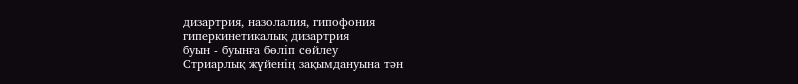дизартрия, назолалия, гипофония
гиперкинетикалық дизартрия
буын - буынға бөліп сөйлеу
Стриарлық жүйенің зақымдануына тән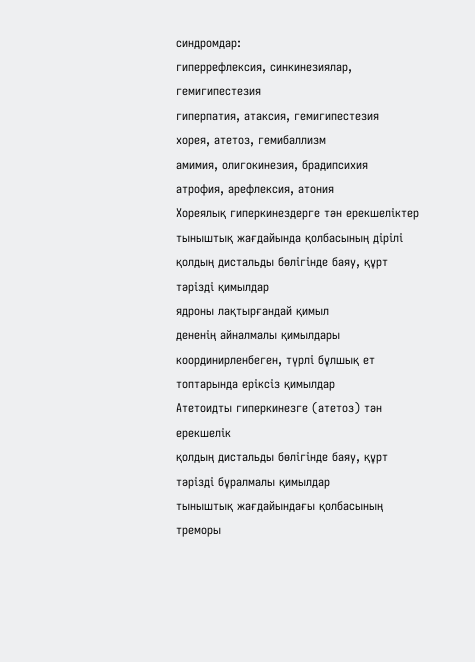синдромдар:
гиперрефлексия, синкинезиялар, гемигипестезия
гиперпатия, атаксия, гемигипестезия
хорея, атетоз, гемибаллизм
амимия, олигокинезия, брадипсихия
атрофия, арефлексия, атония
Хореялық гиперкинездерге тән ерекшеліктер
тыныштық жағдайында қолбасының дірілі
қолдың дистальды бөлігінде баяу, құрт тәрізді қимылдар
ядроны лақтырғандай қимыл
дененің айналмалы қимылдары
координирленбеген, түрлі бұлшық ет топтарында еріксіз қимылдар
Атетоидты гиперкинезге (атетоз) тән ерекшелік
қолдың дистальды бөлігінде баяу, құрт тәрізді бұралмалы қимылдар
тыныштық жағдайындағы қолбасының треморы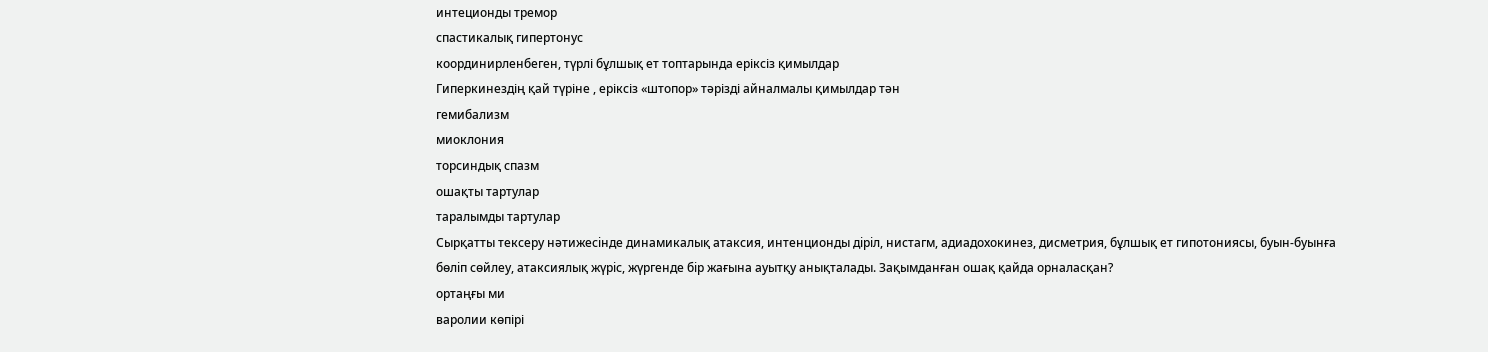интеционды тремор
спастикалық гипертонус
координирленбеген, түрлі бұлшық ет топтарында еріксіз қимылдар
Гиперкинездің қай түріне , еріксіз «штопор» тәрізді айналмалы қимылдар тән
гемибализм
миоклония
торсиндық спазм
ошақты тартулар
таралымды тартулар
Сырқатты тексеру нәтижесiнде динамикалық атаксия, интенционды дiрiл, нистагм, адиадохокинез, дисметрия, бұлшық ет гипотониясы, буын-буынға бөлiп сөйлеу, атаксиялық жүрiс, жүргенде бiр жағына ауытқу анықталады. Зақымданған ошақ қайда орналасқан?
ортаңғы ми
варолии көпірі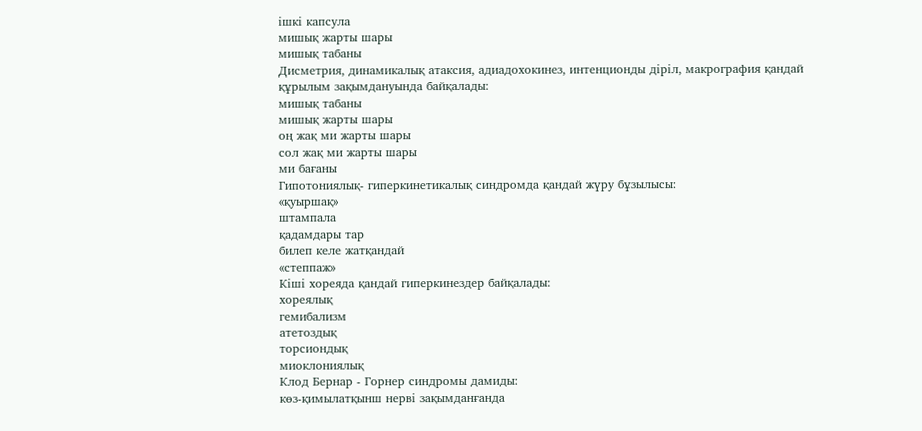iшкi капсула
мишық жарты шары
мишық табаны
Дисметрия, динамикалық атаксия, адиадохокинез, интенционды діріл, макрография қандай құрылым зақымдануында байқалады:
мишық табаны
мишық жарты шары
оң жақ ми жарты шары
сол жақ ми жарты шары
ми бағаны
Гипотониялық- гиперкинетикалық синдромда қандай жүру бұзылысы:
«қуыршақ»
штампала
қадамдары тар
билеп келе жатқандай
«степпаж»
Кіші хореяда қандай гиперкинездер байқалады:
хореялық
гемибализм
атетоздық
торсиондық
миоклониялық
Клод Бернар - Горнер синдромы дамиды:
көз-қимылатқынш нерві зақымданғанда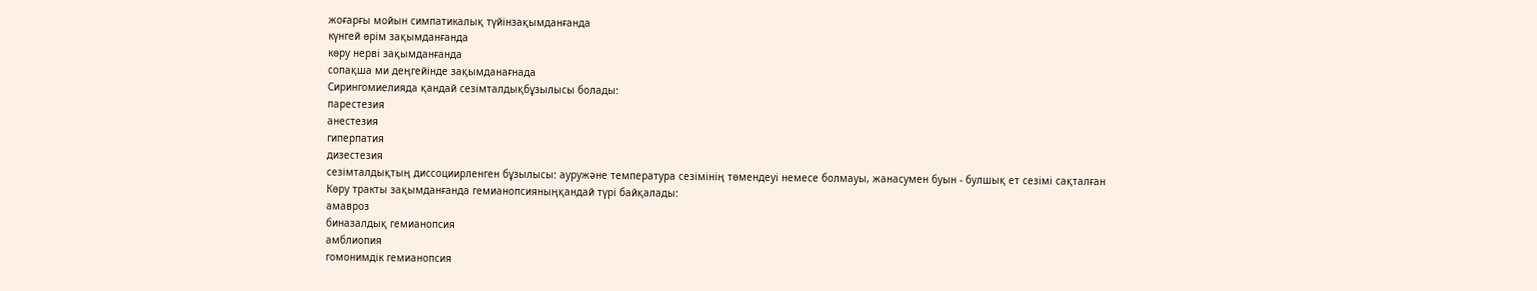жоғарғы мойын симпатикалық түйінзақымданғанда
күнгей өрім зақымданғанда
көру нерві зақымданғанда
сопақша ми деңгейінде зақымданағнада
Сирингомиелияда қандай сезімталдықбұзылысы болады:
парестезия
анестезия
гиперпатия
дизестезия
сезімталдықтың диссоциирленген бұзылысы: ауружәне температура сезімінің төмендеуі немесе болмауы, жанасумен буын - булшық ет сезімі сақталған
Көру тракты зақымданғанда гемианопсияныңқандай түрі байқалады:
амавроз
биназалдық гемианопсия
амблиопия
гомонимдік гемианопсия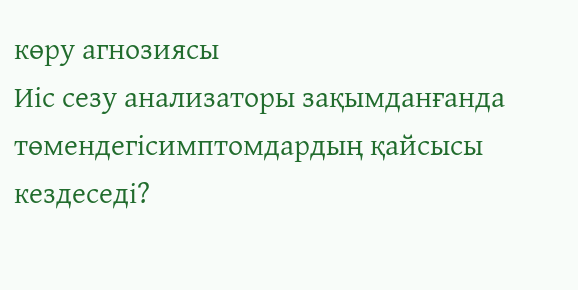көру агнозиясы
Иіс сезу анализаторы зақымданғанда төмендегісимптомдардың қайсысы кездеседі?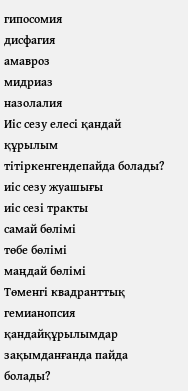гипосомия
дисфагия
амавроз
мидриаз
назолалия
Иіс сезу елесі қандай құрылым тітіркенгендепайда болады?
иіс сезу жуашығы
иіс сезі тракты
самай бөлімі
төбе бөлімі
маңдай бөлімі
Төменгі квадранттық гемианопсия қандайқұрылымдар зақымданғанда пайда болады?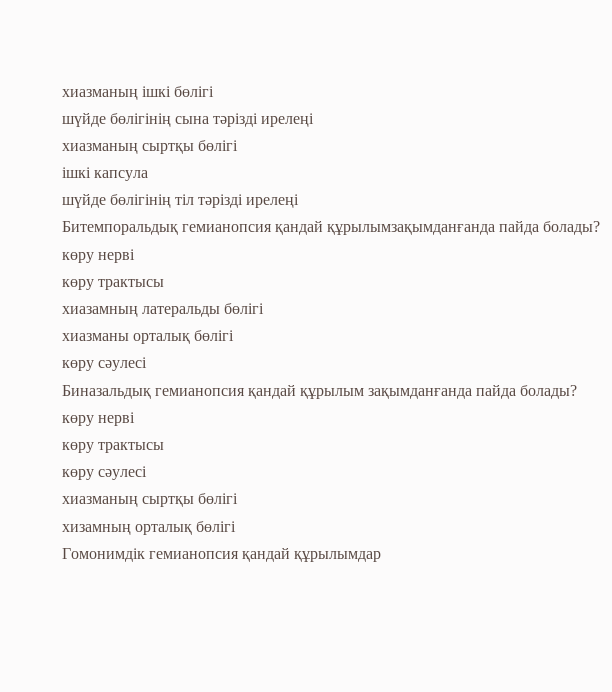хиазманың ішкі бөлігі
шүйде бөлігінің сына тәрізді ирелеңі
хиазманың сыртқы бөлігі
ішкі капсула
шүйде бөлігінің тіл тәрізді ирелеңі
Битемпоральдық гемианопсия қандай құрылымзақымданғанда пайда болады?
көру нерві
көру трактысы
хиазамның латеральды бөлігі
хиазманы орталық бөлiгi
көру сәулесі
Биназальдық гемианопсия қандай құрылым зақымданғанда пайда болады?
көру нерві
көру трактысы
көру сәулесi
хиазманың сыртқы бөлiгi
хизамның орталық бөлігі
Гомонимдік гемианопсия қандай құрылымдар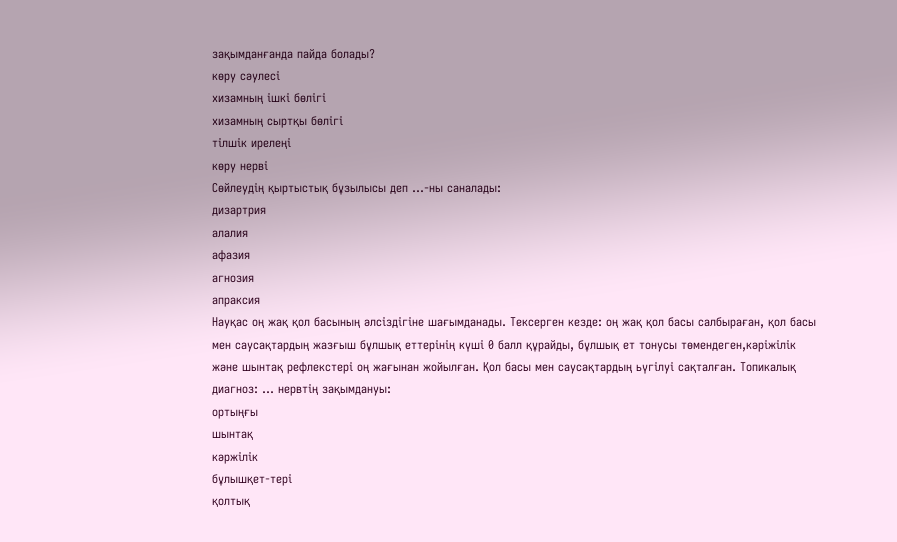зақымданғанда пайда болады?
көру сәулесі
хизамның ішкі бөлігі
хизамның сыртқы бөлігі
тілшік ирелеңі
көру нерві
Сөйлеудің қыртыстық бұзылысы деп ...-ны саналады:
дизартрия
алалия
афазия
агнозия
апраксия
Науқас оң жақ қол басының әлсіздігіне шағымданады. Тексерген кезде: оң жақ қол басы салбыраған, қол басы мен саусақтардың жазғыш бұлшық еттерінің күші 0 балл құрайды, бұлшық ет тонусы төмендеген,кәріжілік және шынтақ рефлекстері оң жағынан жойылған. Қол басы мен саусақтардың ьүгілуі сақталған. Топикалық диагноз: … нервтің зақымдануы:
ортыңғы
шынтақ
кәржілік
бұлышқет-тері
қолтық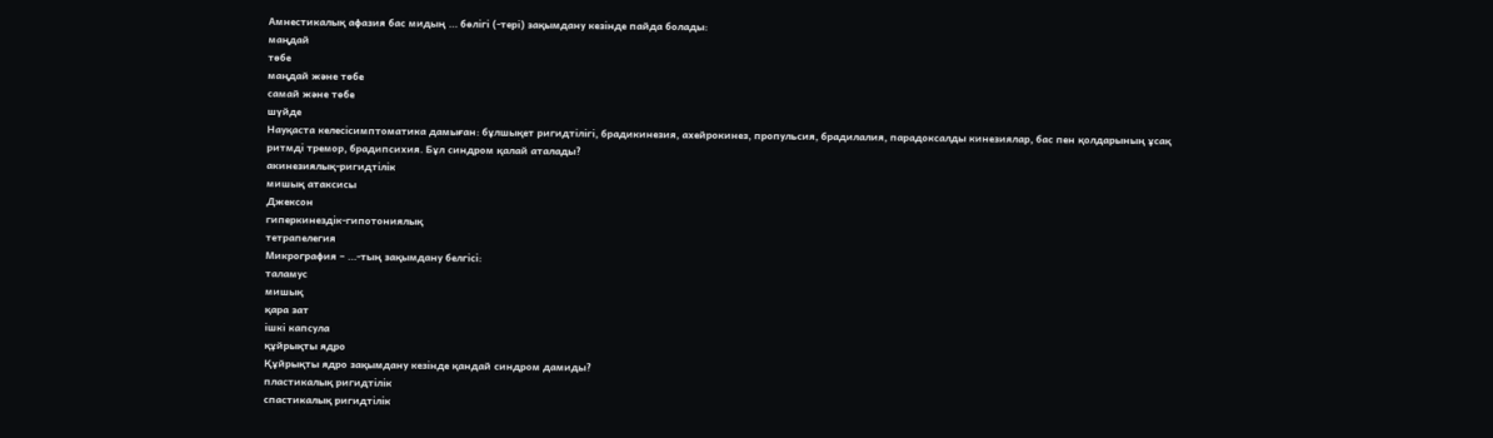Амнестикалық афазия бас мидың ... бөлігі (-тері) зақымдану кезінде пайда болады:
маңдай
төбе
маңдай және төбе
самай және төбе
шүйде
Науқаста келесісимптоматика дамыған: бұлшықет ригидтілігі, брадикинезия, ахейрокинез, пропульсия, брадилалия, парадоксалды кинезиялар, бас пен қолдарының ұсақ ритмді тремор, брадипсихия. Бұл синдром қалай аталады?
акинезиялық-ригидтілік
мишық атаксисы
Джексон
гиперкинездік-гипотониялық
тетрапелегия
Микрография – ...-тың зақымдану белгісі:
таламус
мишық
қара зат
ішкі капсула
құйрықты ядро
Құйрықты ядро зақымдану кезінде қандай синдром дамиды?
пластикалық ригидтілік
спастикалық ригидтілік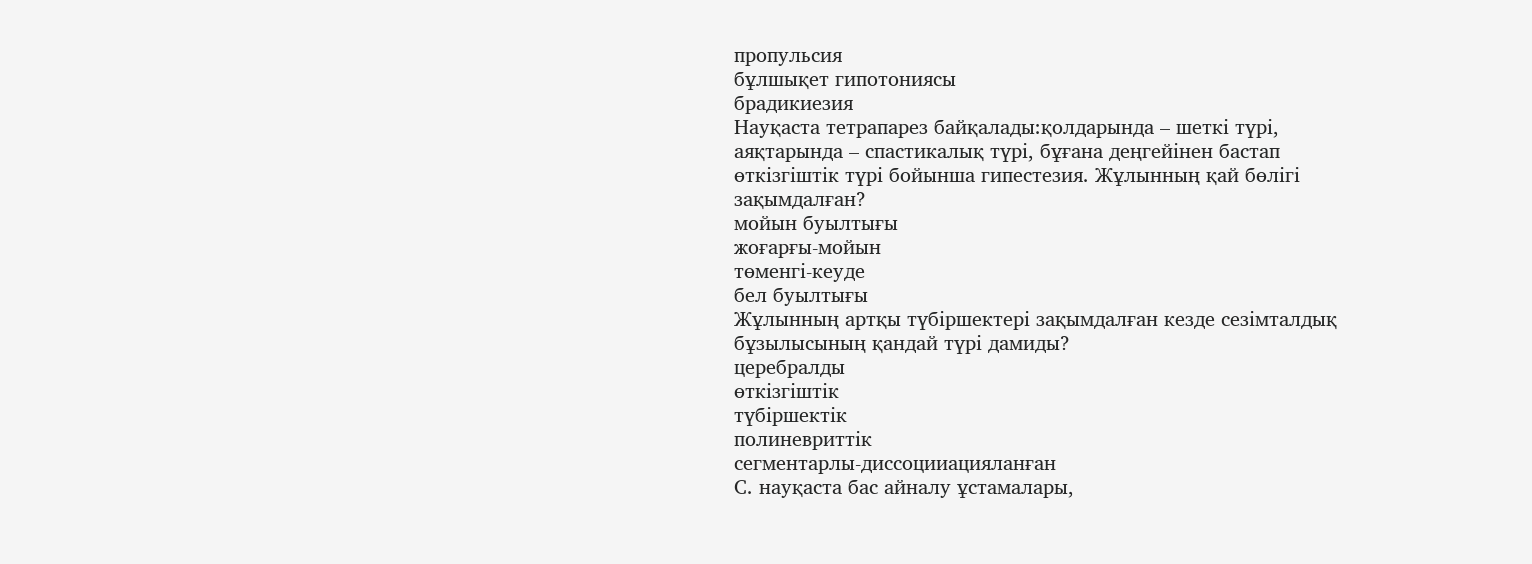пропульсия
бұлшықет гипотониясы
брадикиезия
Науқаста тетрапарез байқалады:қолдарында – шеткі түрі, аяқтарында – спастикалық түрі, бұғана деңгейінен бастап өткізгіштік түрі бойынша гипестезия. Жұлынның қай бөлігі зақымдалған?
мойын буылтығы
жоғарғы-мойын
төменгі-кеуде
бел буылтығы
Жұлынның артқы түбіршектері зақымдалған кезде сезімталдық бұзылысының қандай түрі дамиды?
церебралды
өткізгіштік
түбіршектік
полиневриттік
сегментарлы-диссоцииацияланған
С. науқаста бас айналу ұстамалары,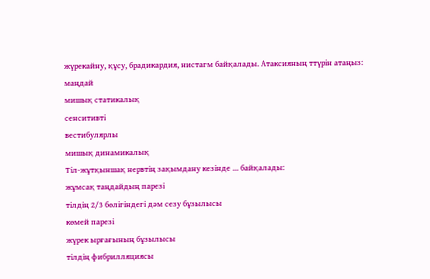жүрекайну, құсу, брадикардия, нистагм байқалады. Атаксияның ттүрін атаңыз:
маңдай
мишық статикалық
сенситивті
вестибулярлы
мишық динамикалық
Тіл-жұтқыншақ нервтің зақымдану кезінде ... байқалады:
жұмсақ таңдайдың парезі
тілдің 2/3 бөлігіндегі дәм сезу бұзылысы
көмей парезі
жүрек ырғағының бұзылысы
тілдің фибрилляциясы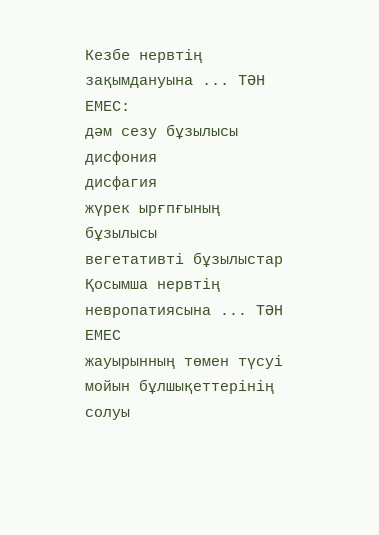Кезбе нервтің зақымдануына ... ТӘН ЕМЕС:
дәм сезу бұзылысы
дисфония
дисфагия
жүрек ырғпғының бұзылысы
вегетативті бұзылыстар
Қосымша нервтің невропатиясына ... ТӘН ЕМЕС
жауырынның төмен түсуі
мойын бұлшықеттерінің солуы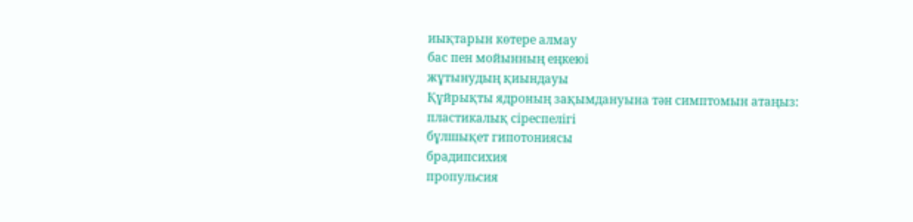иықтарын көтере алмау
бас пен мойынның еңкеюі
жұтынудың қиындауы
Құйрықты ядроның зақымдануына тән симптомын атаңыз:
пластикалық сіреспелігі
бұлшықет гипотониясы
брадипсихия
пропульсия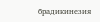брадикинезия